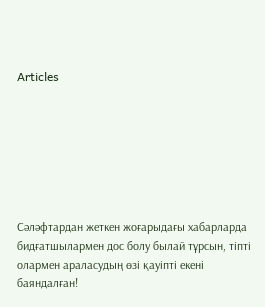Articles







Сәләфтардан жеткен жоғарыдағы хабарларда бидғатшылармен дос болу былай тұрсын, тіпті олармен араласудың өзі қауіпті екені баяндалған!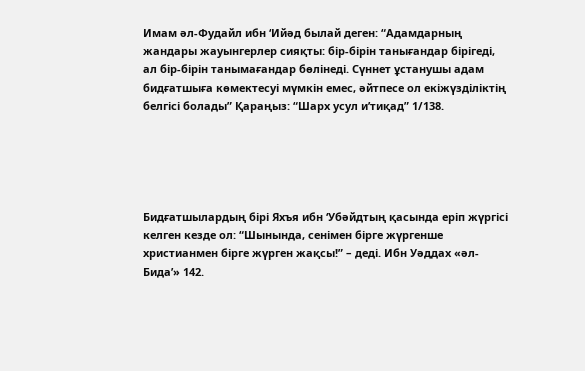Имам әл-Фудайл ибн ‘Ийәд былай деген: “Адамдарның жандары жауынгерлер сияқты: бір-бірін танығандар бірігеді, ал бір-бірін танымағандар бөлінеді. Сүннет ұстанушы адам бидғатшыға көмектесуі мүмкін емес, әйтпесе ол екіжүзділіктің белгісі болады” Қараңыз: “Шарх усул и’тиқад” 1/138.





Бидғатшылардың бірі Яхъя ибн ‘Убәйдтың қасында еріп жүргісі келген кезде ол: “Шынында, сенімен бірге жүргенше христианмен бірге жүрген жақсы!” – деді. Ибн Уәддах «әл-Бида’» 142.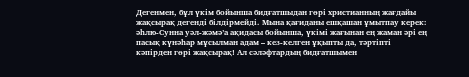Дегенмен, бұл үкім бойынша бидғатшыдан гөрі христианның жағдайы жақсырақ дегенді білдірмейді. Мына қағиданы ешқашан ұмытпау керек: әһлю-Сунна уәл-жәмә’а ақидасы бойынша, үкімі жағынан ең жаман әрі ең пасық күнәһар мұсылман адам – кез-келген ұқыпты да, тәртіпті кәпірден гөрі жақсырақ! Ал сәләфтардың бидғатшымен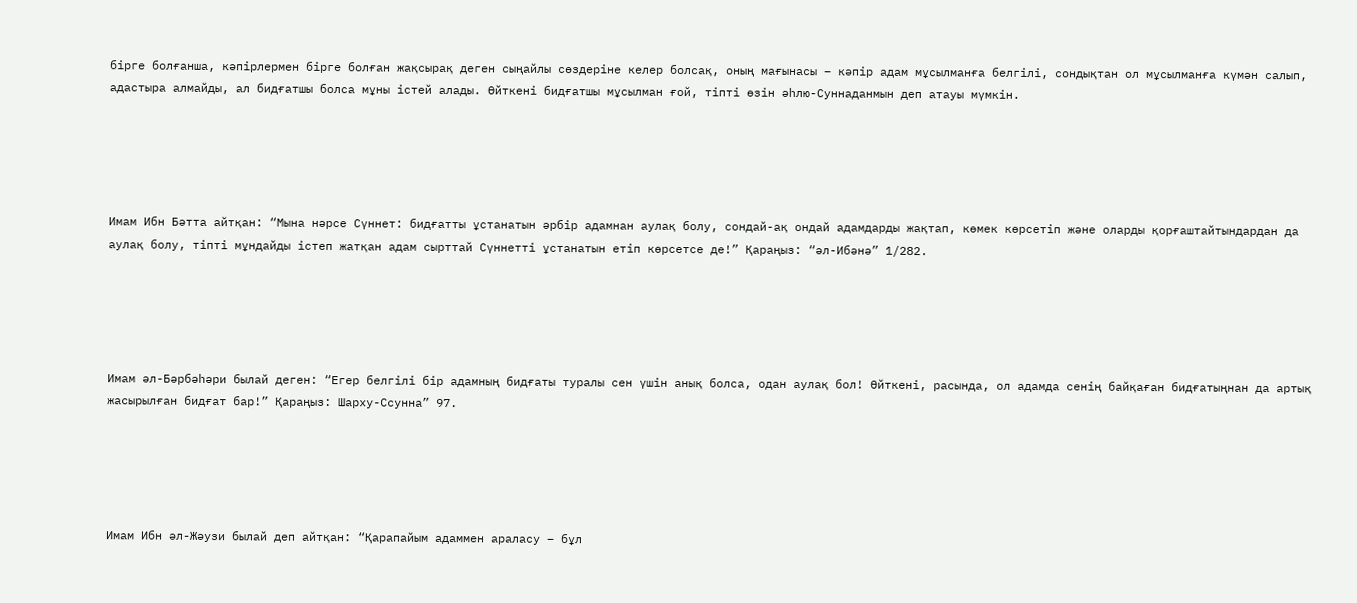бірге болғанша, кәпірлермен бірге болған жақсырақ деген сыңайлы сөздеріне келер болсақ, оның мағынасы – кәпір адам мұсылманға белгілі, сондықтан ол мұсылманға күмән салып, адастыра алмайды, ал бидғатшы болса мұны істей алады. Өйткені бидғатшы мұсылман ғой, тіпті өзін әһлю-Суннаданмын деп атауы мүмкін.





Имам Ибн Бәтта айтқан: “Мына нәрсе Сүннет: бидғатты ұстанатын әрбір адамнан аулақ болу, сондай-ақ ондай адамдарды жақтап, көмек көрсетіп және оларды қорғаштайтындардан да аулақ болу, тіпті мұндайды істеп жатқан адам сырттай Сүннетті ұстанатын етіп көрсетсе де!” Қараңыз: “әл-Ибәнә” 1/282.





Имам әл-Бәрбәһәри былай деген: “Егер белгілі бір адамның бидғаты туралы сен үшін анық болса, одан аулақ бол! Өйткені, расында, ол адамда сенің байқаған бидғатыңнан да артық жасырылған бидғат бар!” Қараңыз: Шарху-Ссунна” 97.





Имам Ибн әл-Жәузи былай деп айтқан: “Қарапайым адаммен араласу – бұл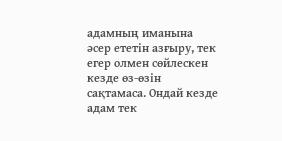адамның иманына әсер ететін азғыру, тек егер олмен сөйлескен кезде өз-өзін сақтамаса. Ондай кезде адам тек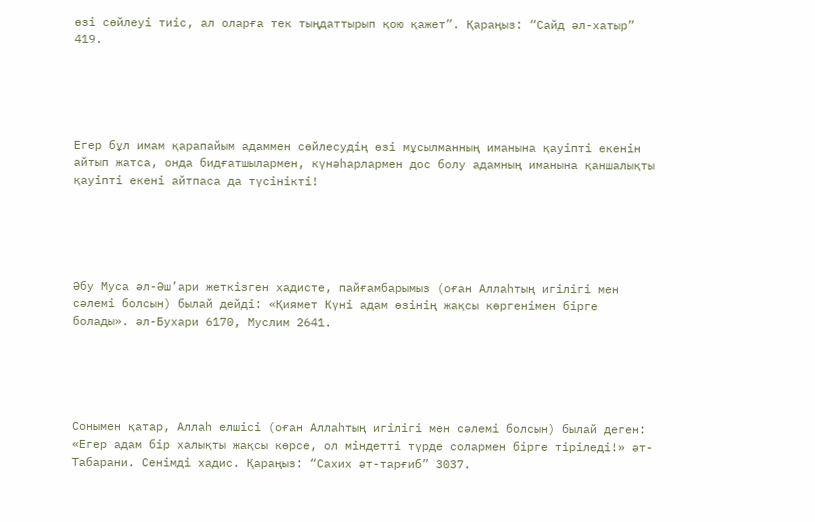өзі сөйлеуі тиіс, ал оларға тек тыңдаттырып қою қажет”. Қараңыз: “Сайд әл-хатыр” 419.





Егер бұл имам қарапайым адаммен сөйлесудің өзі мұсылманның иманына қауіпті екенін айтып жатса, онда бидғатшылармен, күнәһарлармен дос болу адамның иманына қаншалықты қауіпті екені айтпаса да түсінікті!





Әбу Муса әл-Әш’ари жеткізген хадисте, пайғамбарымыз (оған Аллаһтың игілігі мен сәлемі болсын) былай дейді: «Қиямет Күні адам өзінің жақсы көргенімен бірге болады». әл-Бухари 6170, Муслим 2641.





Сонымен қатар, Аллаһ елшісі (оған Аллаһтың игілігі мен сәлемі болсын) былай деген: «Егер адам бір халықты жақсы көрсе, ол міндетті түрде солармен бірге тіріледі!» әт-Табарани. Сенімді хадис. Қараңыз: “Сахих әт-тарғиб” 3037.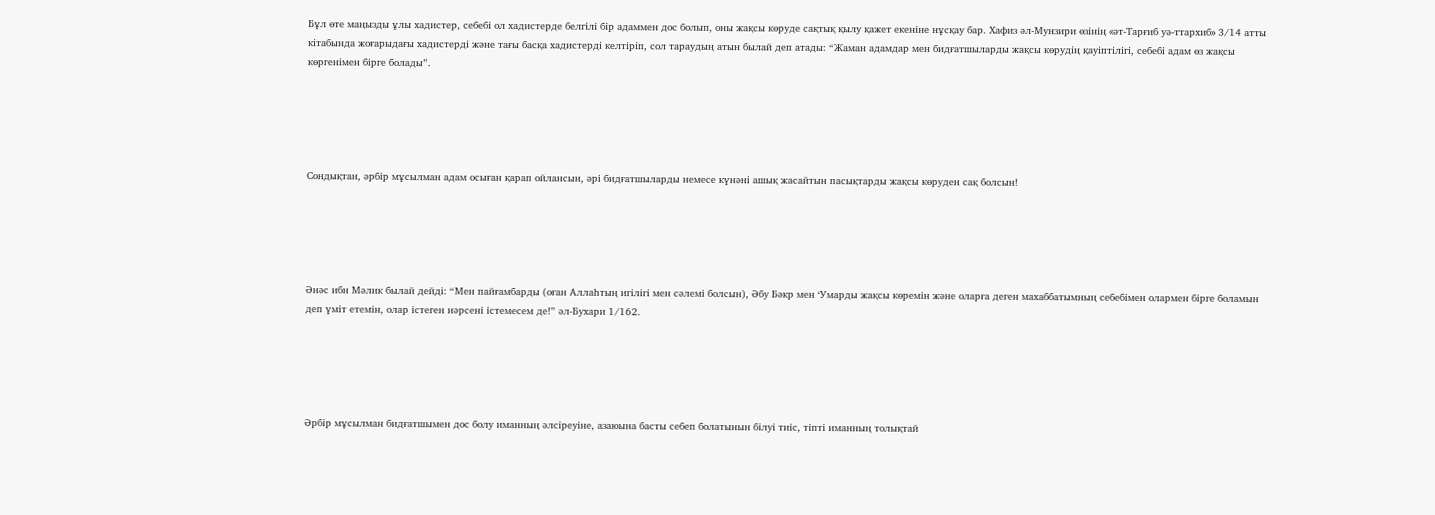Бұл өте маңызды ұлы хадистер, себебі ол хадистерде белгілі бір адаммен дос болып, оны жақсы көруде сақтық қылу қажет екеніне нұсқау бар. Хафиз әл-Мунзири өзінің «әт-Тарғиб уә-ттархиб» 3/14 атты кітабында жоғарыдағы хадистерді және тағы басқа хадистерді келтіріп, сол тараудың атын былай деп атады: “Жаман адамдар мен бидғатшыларды жақсы көрудің қауіптілігі, себебі адам өз жақсы көргенімен бірге болады”.





Сондықтан, әрбір мұсылман адам осыған қарап ойлансын, әрі бидғатшыларды немесе күнәні ашық жасайтын пасықтарды жақсы көруден сақ болсын!





Әнәс ибн Мәлик былай дейді: “Мен пайғамбарды (оған Аллаһтың игілігі мен сәлемі болсын), Әбу Бәкр мен ‘Умарды жақсы көремін және оларға деген махаббатымның себебімен олармен бірге боламын деп үміт етемін, олар істеген нәрсені істемесем де!” әл-Бухари 1/162.





Әрбір мұсылман бидғатшымен дос болу иманның әлсіреуіне, азаюына басты себеп болатынын білуі тиіс, тіпті иманның толықтай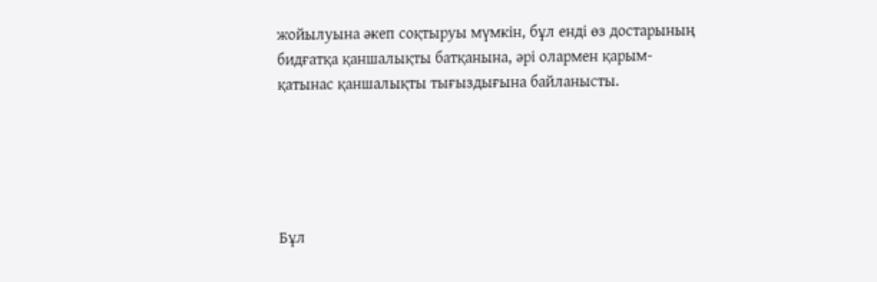жойылуына әкеп соқтыруы мүмкін, бұл енді өз достарының бидғатқа қаншалықты батқанына, әрі олармен қарым-қатынас қаншалықты тығыздығына байланысты.





Бұл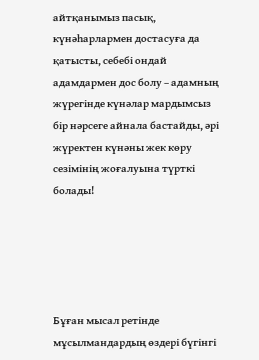айтқанымыз пасық, күнәһарлармен достасуға да қатысты, себебі ондай адамдармен дос болу – адамның жүрегінде күнәлар мардымсыз бір нәрсеге айнала бастайды, әрі жүректен күнәны жек көру сезімінің жоғалуына түрткі болады!





Бұған мысал ретінде мұсылмандардың өздері бүгінгі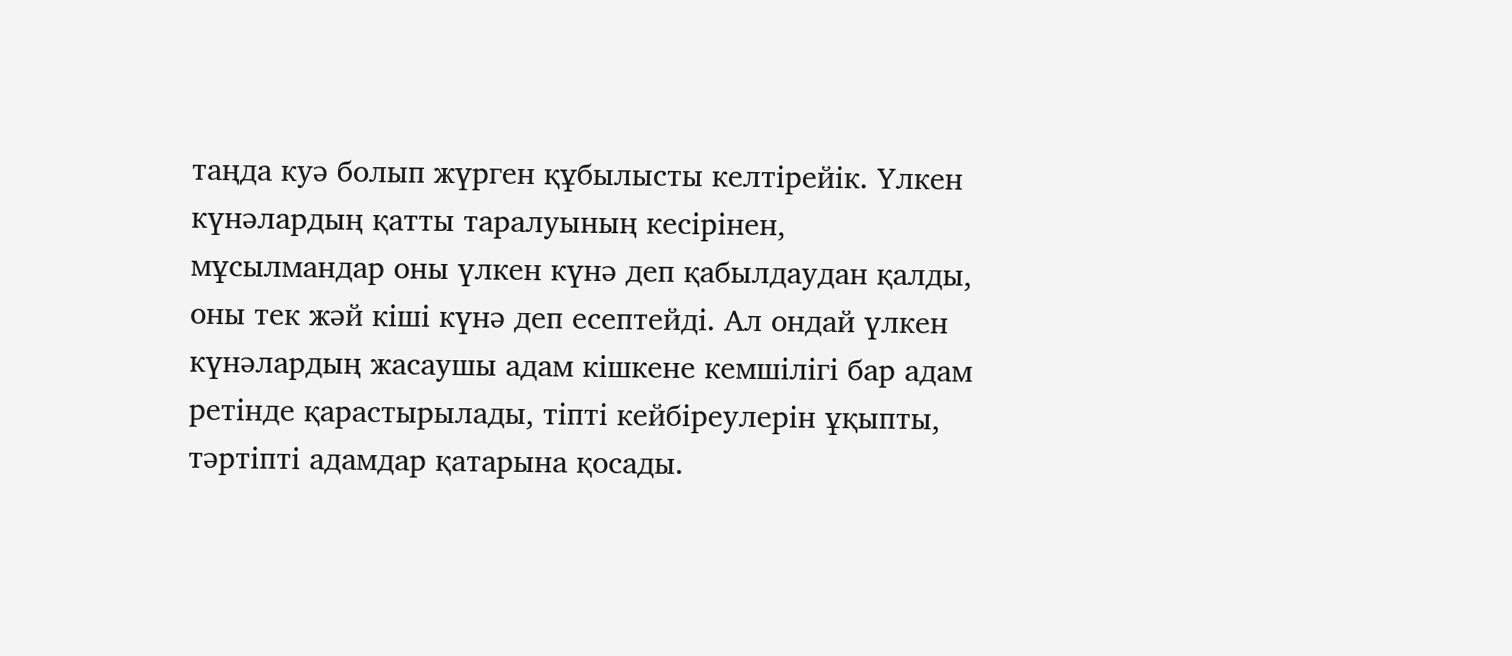таңда куә болып жүрген құбылысты келтірейік. Үлкен күнәлардың қатты таралуының кесірінен, мұсылмандар оны үлкен күнә деп қабылдаудан қалды, оны тек жәй кіші күнә деп есептейді. Ал ондай үлкен күнәлардың жасаушы адам кішкене кемшілігі бар адам ретінде қарастырылады, тіпті кейбіреулерін ұқыпты, тәртіпті адамдар қатарына қосады.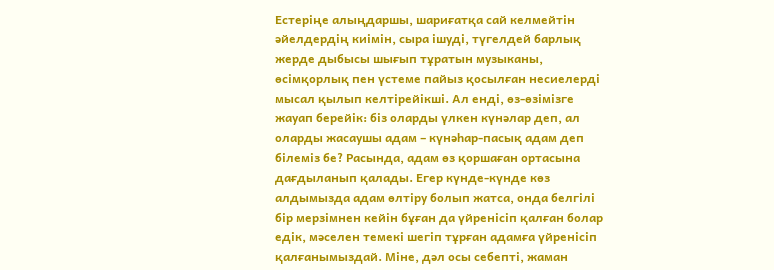Естеріңе алыңдаршы, шариғатқа сай келмейтін әйелдердің киімін, сыра ішуді, түгелдей барлық жерде дыбысы шығып тұратын музыканы, өсімқорлық пен үстеме пайыз қосылған несиелерді мысал қылып келтірейікші. Ал енді, өз-өзімізге жауап берейік: біз оларды үлкен күнәлар деп, ал оларды жасаушы адам – күнәһар-пасық адам деп білеміз бе? Расында, адам өз қоршаған ортасына дағдыланып қалады. Егер күнде-күнде көз алдымызда адам өлтіру болып жатса, онда белгілі бір мерзімнен кейін бұған да үйренісіп қалған болар едік, мәселен темекі шегіп тұрған адамға үйренісіп қалғанымыздай. Міне, дәл осы себепті, жаман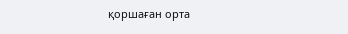қоршаған орта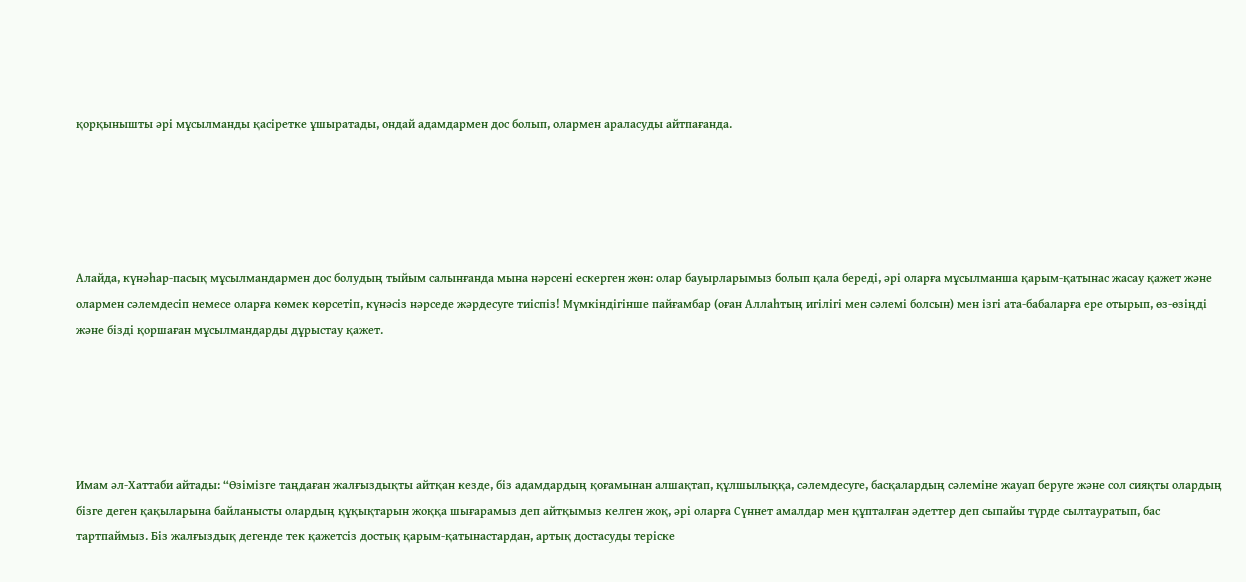қорқынышты әрі мұсылманды қасіретке ұшыратады, ондай адамдармен дос болып, олармен араласуды айтпағанда.





Алайда, күнәһар-пасық мұсылмандармен дос болудың тыйым салынғанда мына нәрсені ескерген жөн: олар бауырларымыз болып қала береді, әрі оларға мұсылманша қарым-қатынас жасау қажет және олармен сәлемдесіп немесе оларға көмек көрсетіп, күнәсіз нәрседе жәрдесуге тиіспіз! Мүмкіндігінше пайғамбар (оған Аллаһтың игілігі мен сәлемі болсын) мен ізгі ата-бабаларға ере отырып, өз-өзіңді және бізді қоршаған мұсылмандарды дұрыстау қажет.





Имам әл-Хаттаби айтады: “Өзімізге таңдаған жалғыздықты айтқан кезде, біз адамдардың қоғамынан алшақтап, құлшылыққа, сәлемдесуге, басқалардың сәлеміне жауап беруге және сол сияқты олардың бізге деген қақыларына байланысты олардың құқықтарын жоққа шығарамыз деп айтқымыз келген жоқ, әрі оларға Сүннет амалдар мен құпталған әдеттер деп сыпайы түрде сылтауратып, бас тартпаймыз. Біз жалғыздық дегенде тек қажетсіз достық қарым-қатынастардан, артық достасуды теріске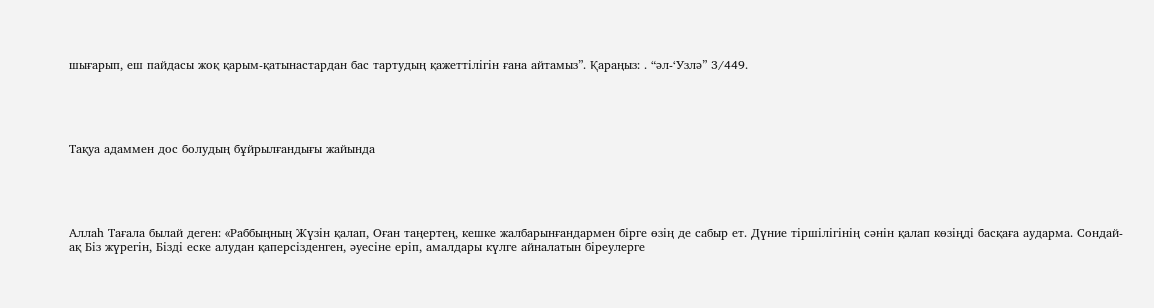шығарып, еш пайдасы жоқ қарым-қатынастардан бас тартудың қажеттілігін ғана айтамыз”. Қараңыз: . “әл-‘Узлә” 3/449.





Тақуа адаммен дос болудың бұйрылғандығы жайында





Аллаһ Тағала былай деген: «Раббыңның Жүзін қалап, Оған таңертең, кешке жалбарынғандармен бірге өзің де сабыр ет. Дүние тіршілігінің сәнін қалап көзіңді басқаға аударма. Сондай-ақ Біз жүрегін, Бізді еске алудан қаперсізденген, әуесіне еріп, амалдары күлге айналатын біреулерге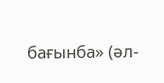бағынба» (әл-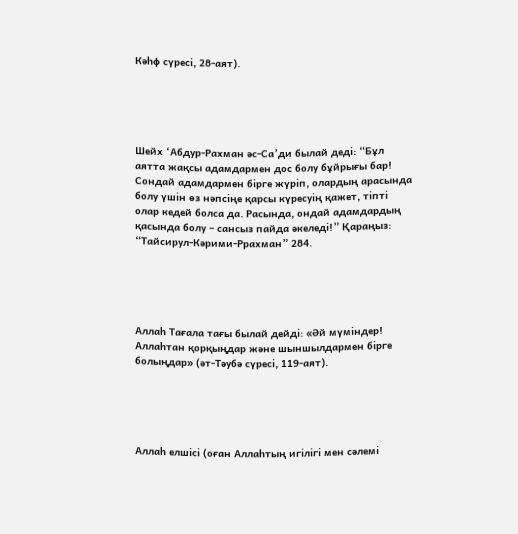Кәһф сүресі, 28-аят).





Шейх ‘Абдур-Рахман әс-Са’ди былай деді: “Бұл аятта жақсы адамдармен дос болу бұйрығы бар! Сондай адамдармен бірге жүріп, олардың арасында болу үшін өз нәпсіңе қарсы күресуің қажет, тіпті олар кедей болса да. Расында, ондай адамдардың қасында болу – сансыз пайда әкеледі!” Қараңыз: “Тайсирул-Кәрими-Ррахман” 284.





Аллаһ Тағала тағы былай дейді: «Әй мүміндер! Аллаһтан қорқыңдар және шыншылдармен бірге болыңдар» (әт-Тәубә сүресі, 119-аят).





Аллаһ елшісі (оған Аллаһтың игілігі мен сәлемі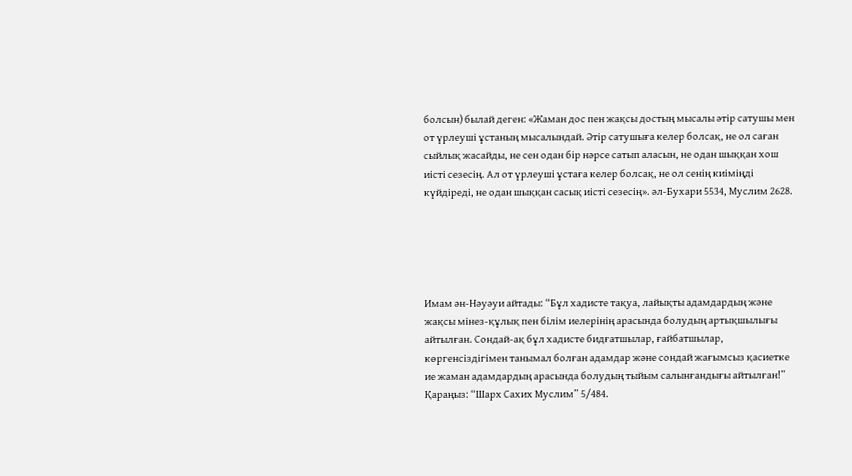болсын) былай деген: «Жаман дос пен жақсы достың мысалы әтір сатушы мен от үрлеуші ұстаның мысалындай. Әтір сатушыға келер болсақ, не ол саған сыйлық жасайды, не сен одан бір нәрсе сатып аласын, не одан шыққан хош иісті сезесің. Ал от үрлеуші ұстаға келер болсақ, не ол сенің киіміңді күйдіреді, не одан шыққан сасық иісті сезесің». әл-Бухари 5534, Муслим 2628.





Имам ән-Нәуәуи айтады: “Бұл хадисте тақуа, лайықты адамдардың және жақсы мінез-құлық пен білім иелерінің арасында болудың артықшылығы айтылған. Сондай-ақ бұл хадисте бидғатшылар, ғайбатшылар, көргенсіздігімен танымал болған адамдар және сондай жағымсыз қасиетке ие жаман адамдардың арасында болудың тыйым салынғандығы айтылған!” Қараңыз: “Шарх Сахих Муслим” 5/484.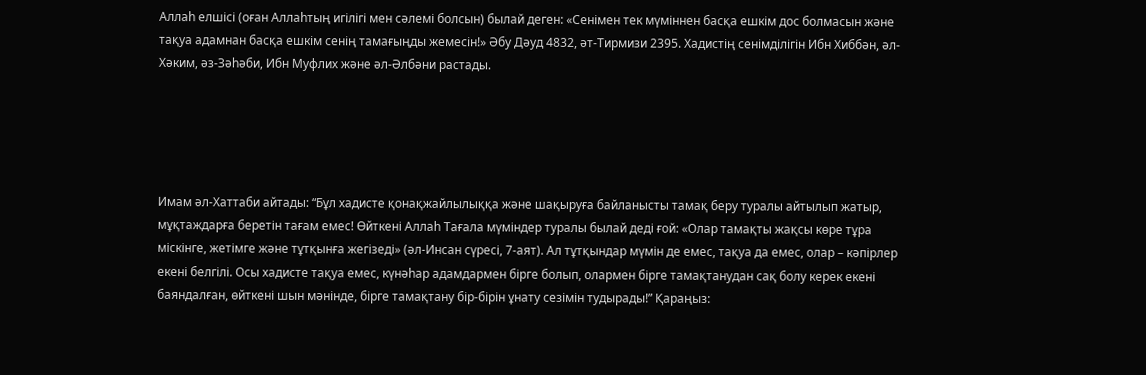Аллаһ елшісі (оған Аллаһтың игілігі мен сәлемі болсын) былай деген: «Сенімен тек мүміннен басқа ешкім дос болмасын және тақуа адамнан басқа ешкім сенің тамағыңды жемесін!» Әбу Дәуд 4832, әт-Тирмизи 2395. Хадистің сенімділігін Ибн Хиббән, әл-Хәким, әз-Зәһәби, Ибн Муфлих және әл-Әлбәни растады.





Имам әл-Хаттаби айтады: “Бұл хадисте қонақжайлылыққа және шақыруға байланысты тамақ беру туралы айтылып жатыр, мұқтаждарға беретін тағам емес! Өйткені Аллаһ Тағала мүміндер туралы былай деді ғой: «Олар тамақты жақсы көре тұра міскінге, жетімге және тұтқынға жегізеді» (әл-Инсан сүресі, 7-аят). Ал тұтқындар мүмін де емес, тақуа да емес, олар – кәпірлер екені белгілі. Осы хадисте тақуа емес, күнәһар адамдармен бірге болып, олармен бірге тамақтанудан сақ болу керек екені баяндалған, өйткені шын мәнінде, бірге тамақтану бір-бірін ұнату сезімін тудырады!” Қараңыз: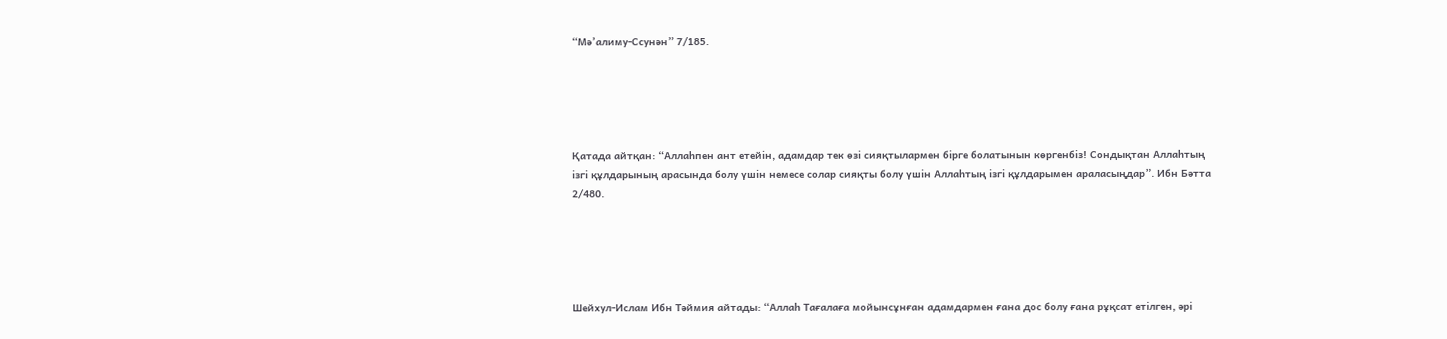“Мә’алиму-Ссунән” 7/185.





Қатада айтқан: “Аллаһпен ант етейін, адамдар тек өзі сияқтылармен бірге болатынын көргенбіз! Сондықтан Аллаһтың ізгі құлдарының арасында болу үшін немесе солар сияқты болу үшін Аллаһтың ізгі құлдарымен араласыңдар”. Ибн Бәтта 2/480.





Шейхул-Ислам Ибн Тәймия айтады: “Аллаһ Тағалаға мойынсұнған адамдармен ғана дос болу ғана рұқсат етілген, әрі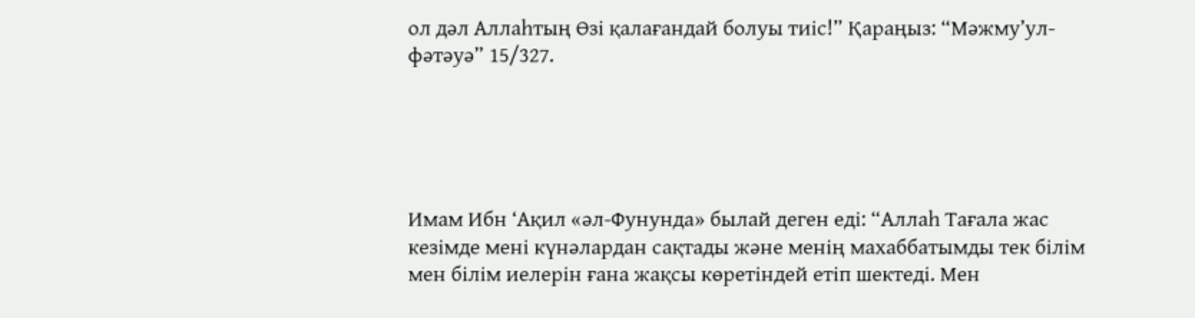ол дәл Аллаһтың Өзі қалағандай болуы тиіс!” Қараңыз: “Мәжму’ул-фәтәуә” 15/327.





Имам Ибн ‘Ақил «әл-Фунунда» былай деген еді: “Аллаһ Тағала жас кезімде мені күнәлардан сақтады және менің махаббатымды тек білім мен білім иелерін ғана жақсы көретіндей етіп шектеді. Мен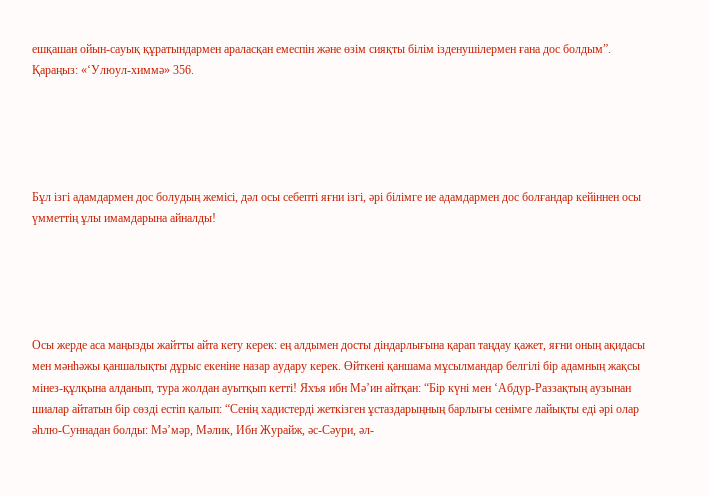ешқашан ойын-сауық құратындармен араласқан емеспін және өзім сияқты білім ізденушілермен ғана дос болдым”. Қараңыз: «‘Улюул-химмә» 356.





Бұл ізгі адамдармен дос болудың жемісі, дәл осы себепті яғни ізгі, әрі білімге ие адамдармен дос болғандар кейіннен осы үмметтің ұлы имамдарына айналды!





Осы жерде аса маңызды жайтты айта кету керек: ең алдымен досты діндарлығына қарап таңдау қажет, яғни оның ақидасы мен мәнһәжы қаншалықты дұрыс екеніне назар аудару керек. Өйткені қаншама мұсылмандар белгілі бір адамның жақсы мінез-құлқына алданып, тура жолдан ауытқып кетті! Яхъя ибн Мә’ин айтқан: “Бір күні мен ‘Абдур-Раззақтың аузынан шиалар айтатын бір сөзді естіп қалып: “Сенің хадистерді жеткізген ұстаздарыңның барлығы сенімге лайықты еді әрі олар әһлю-Суннадан болды: Мә’мәр, Мәлик, Ибн Журайж, әс-Сәури, әл-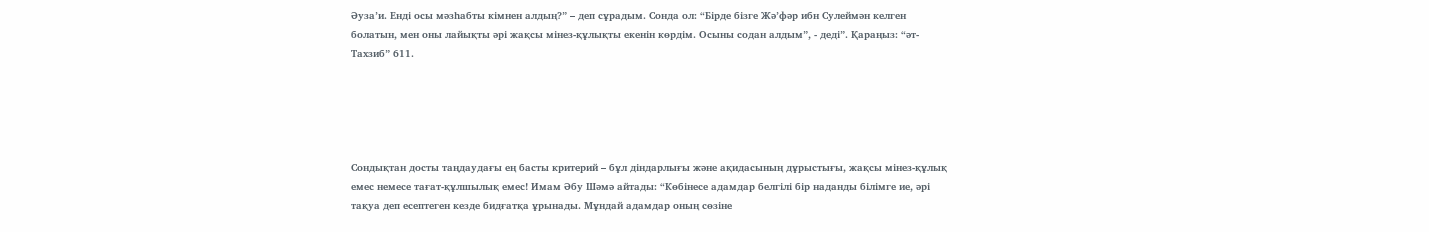Әуза’и. Енді осы мәзһабты кімнен алдың?” – деп сұрадым. Сонда ол: “Бірде бізге Жә’фәр ибн Сулеймән келген болатын, мен оны лайықты әрі жақсы мінез-құлықты екенін көрдім. Осыны содан алдым”, - деді”. Қараңыз: “әт-Тахзиб” 611.





Сондықтан досты таңдаудағы ең басты критерий – бұл діндарлығы және ақидасының дұрыстығы, жақсы мінез-құлық емес немесе тағат-құлшылық емес! Имам Әбу Шәмә айтады: “Көбінесе адамдар белгілі бір наданды білімге ие, әрі тақуа деп есептеген кезде бидғатқа ұрынады. Мұндай адамдар оның сөзіне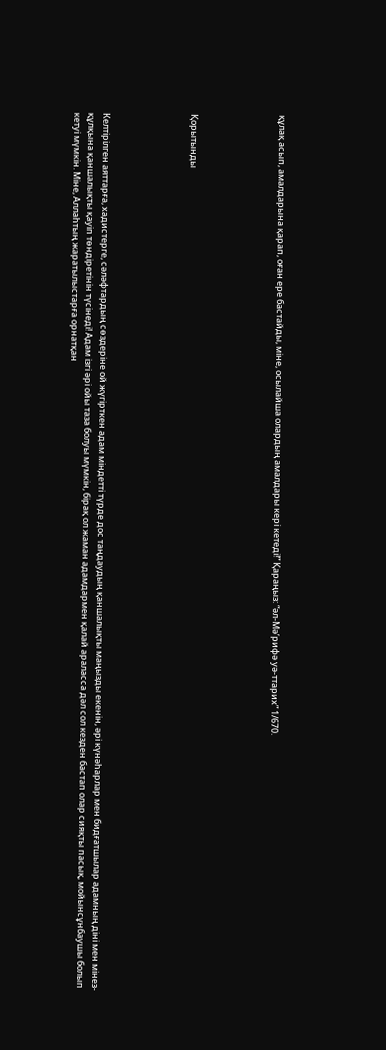құлақ асып, амалдарына қарап, оған ере бастайды, міне, осылайша олардың амалдары кері кетеді!” Қараңыз: “әл-Мә’рифә уә-ттарих” 1/670.





Қорытынды





Келтірілген аяттарға, хадистерге, сәләфтардың сөздеріне ой жүгірткен адам міндетті түрде дос таңдаудың қаншалықты маңызды екенін, әрі күнәһарлар мен бидғатшылар адамның діні мен мінез-құлқына қаншалықты қауіп төндіретінін түсінеді! Адам ізгі әрі ойы таза болуы мүмкін, бірақ ол жаман адамдармен қалай араласса дәл сол кезден бастап олар сияқты пасық, мойынсұнбаушы болып кетуі мүмкін. Міне, Аллаһтың жаратылыстарға орнатқан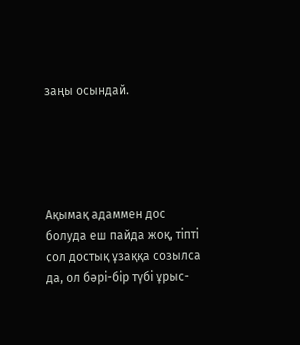заңы осындай.





Ақымақ адаммен дос болуда еш пайда жоқ, тіпті сол достық ұзаққа созылса да, ол бәрі-бір түбі ұрыс-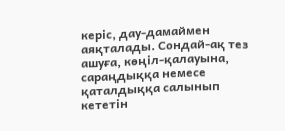керіс, дау-дамаймен аяқталады. Сондай-ақ тез ашуға, көңіл-қалауына, сараңдыққа немесе қаталдыққа салынып кететін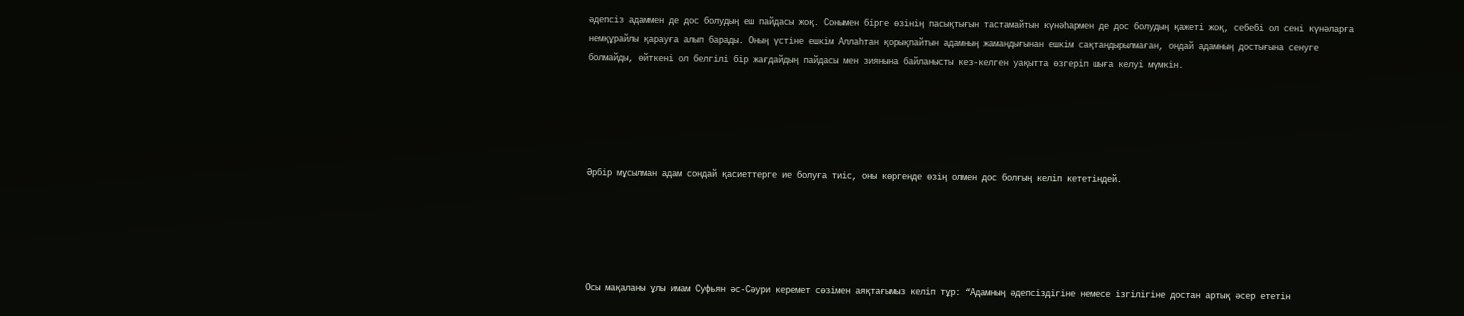әдепсіз адаммен де дос болудың еш пайдасы жоқ. Сонымен бірге өзінің пасықтығын тастамайтын күнәһармен де дос болудың қажеті жоқ, себебі ол сені күнәларға немқұрайлы қарауға алып барады. Оның үстіне ешкім Аллаһтан қорықпайтын адамның жамандығынан ешкім сақтандырылмаған, ондай адамның достығына сенуге болмайды, өйткені ол белгілі бір жағдайдың пайдасы мен зиянына байланысты кез-келген уақытта өзгеріп шыға келуі мүмкін.





Әрбір мұсылман адам сондай қасиеттерге ие болуға тиіс, оны көргенде өзің олмен дос болғың келіп кететіндей.





Осы мақаланы ұлы имам Суфьян әс-Сәури керемет сөзімен аяқтағымыз келіп тұр: “Адамның әдепсіздігіне немесе ізгілігіне достан артық әсер ететін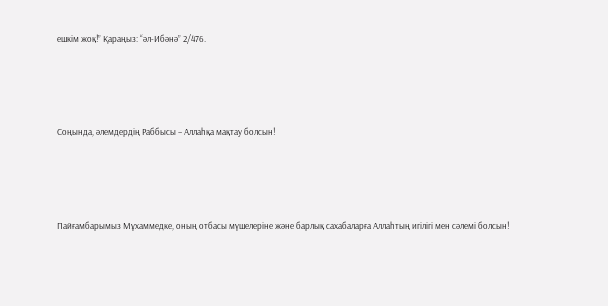ешкім жоқ!” Қараңыз: “әл-Ибәнә” 2/476.





Соңында, әлемдердің Раббысы – Аллаһқа мақтау болсын!





Пайғамбарымыз Мұхаммедке, оның отбасы мүшелеріне және барлық сахабаларға Аллаһтың игілігі мен сәлемі болсын!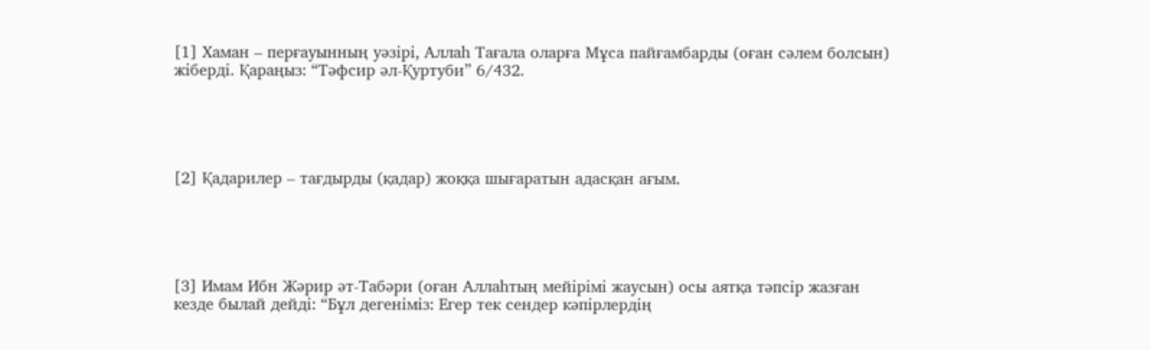[1] Хаман – перғауынның уәзірі, Аллаһ Тағала оларға Мұса пайғамбарды (оған сәлем болсын) жіберді. Қараңыз: “Тәфсир әл-Қуртуби” 6/432.





[2] Қадарилер – тағдырды (қадар) жоққа шығаратын адасқан ағым.





[3] Имам Ибн Жәрир әт-Табәри (оған Аллаһтың мейірімі жаусын) осы аятқа тәпсір жазған кезде былай дейді: “Бұл дегеніміз: Егер тек сендер кәпірлердің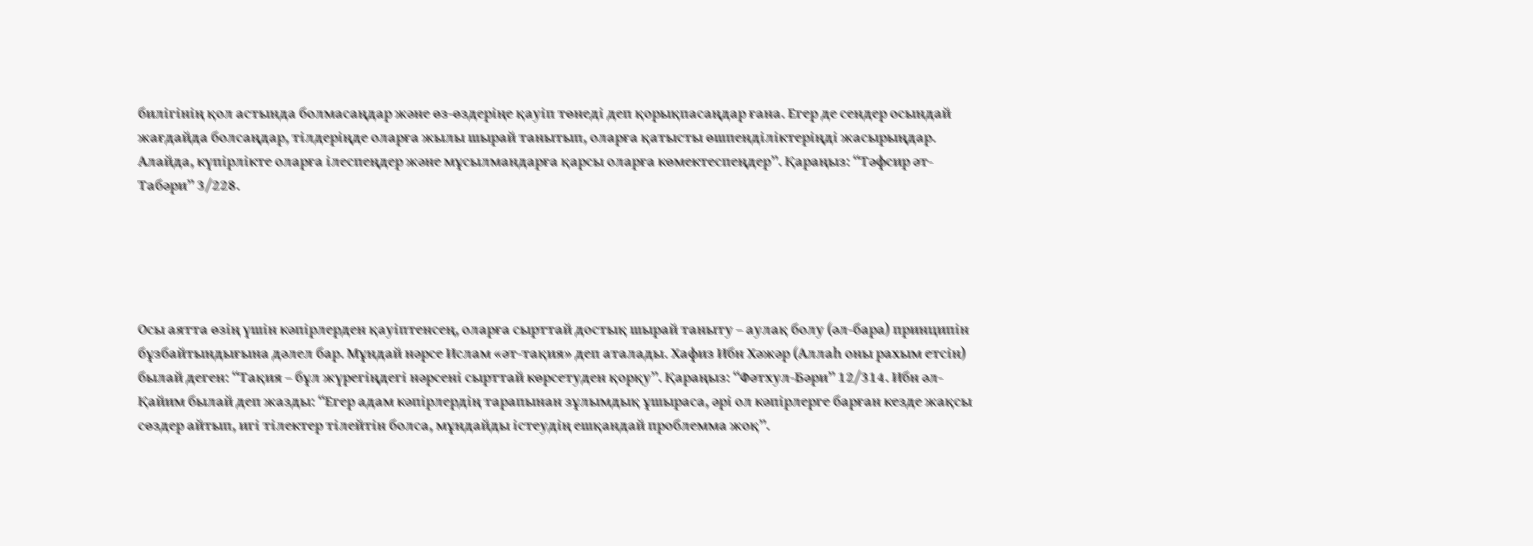билігінің қол астында болмасаңдар және өз-өздеріңе қауіп төнеді деп қорықпасаңдар ғана. Егер де сендер осындай жағдайда болсаңдар, тілдеріңде оларға жылы шырай танытып, оларға қатысты өшпенділіктеріңді жасырыңдар. Алайда, күпірлікте оларға ілеспеңдер және мұсылмандарға қарсы оларға көмектеспеңдер”. Қараңыз: “Тәфсир әт-Табәри” 3/228.





Осы аятта өзің үшін кәпірлерден қауіптенсең, оларға сырттай достық шырай таныту – аулақ болу (әл-бара) принципін бұзбайтындығына дәлел бар. Мұндай нәрсе Ислам «әт-тақия» деп аталады. Хафиз Ибн Хәжәр (Аллаһ оны рахым етсін) былай деген: “Тақия – бұл жүрегіңдегі нәрсені сырттай көрсетуден қорқу”. Қараңыз: “Фәтхул-Бәри” 12/314. Ибн әл-Қайим былай деп жазды: “Егер адам кәпірлердің тарапынан зұлымдық ұшыраса, әрі ол кәпірлерге барған кезде жақсы сөздер айтып, игі тілектер тілейтін болса, мұндайды істеудің ешқандай проблемма жоқ”.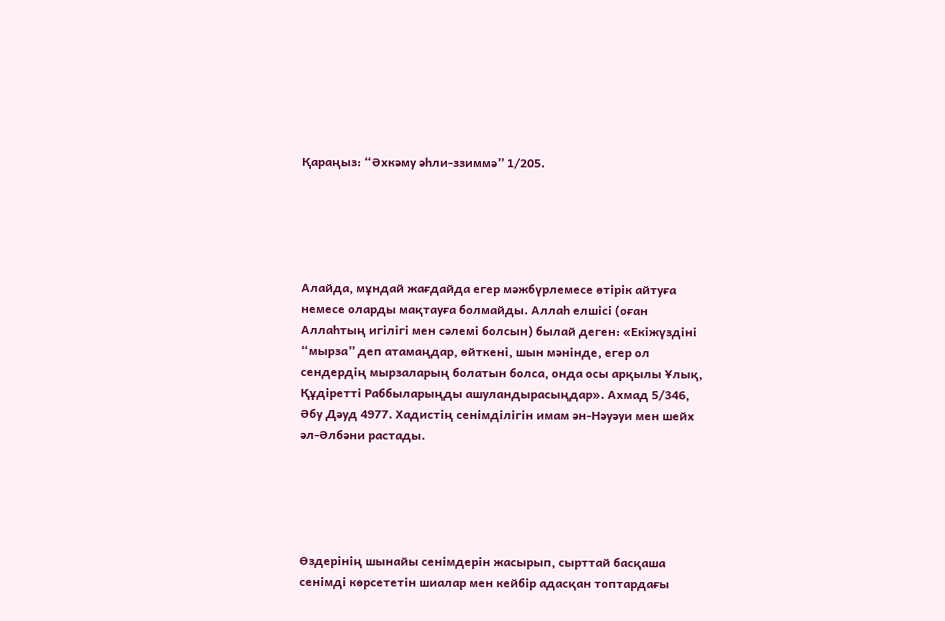Қараңыз: “Әхкәму әһли-ззиммә” 1/205.





Алайда, мұндай жағдайда егер мәжбүрлемесе өтірік айтуға немесе оларды мақтауға болмайды. Аллаһ елшісі (оған Аллаһтың игілігі мен сәлемі болсын) былай деген: «Екіжүздіні “мырза” деп атамаңдар, өйткені, шын мәнінде, егер ол сендердің мырзаларың болатын болса, онда осы арқылы Ұлық, Құдіретті Раббыларыңды ашуландырасыңдар». Ахмад 5/346, Әбу Дәуд 4977. Хадистің сенімділігін имам ән-Нәуәуи мен шейх әл-Әлбәни растады.





Өздерінің шынайы сенімдерін жасырып, сырттай басқаша сенімді көрсететін шиалар мен кейбір адасқан топтардағы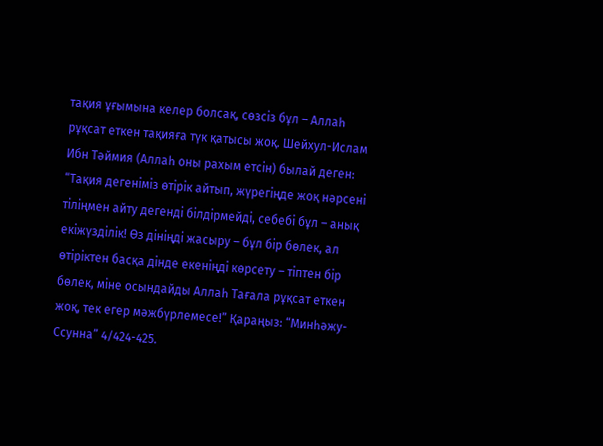тақия ұғымына келер болсақ, сөзсіз бұл – Аллаһ рұқсат еткен тақияға түк қатысы жоқ. Шейхул-Ислам Ибн Тәймия (Аллаһ оны рахым етсін) былай деген: “Тақия дегеніміз өтірік айтып, жүрегіңде жоқ нәрсені тіліңмен айту дегенді білдірмейді, себебі бұл – анық екіжүзділік! Өз дініңді жасыру – бұл бір бөлек, ал өтіріктен басқа дінде екеніңді көрсету – тіптен бір бөлек, міне осындайды Аллаһ Тағала рұқсат еткен жоқ, тек егер мәжбүрлемесе!” Қараңыз: “Минһәжу-Ссунна” 4/424-425.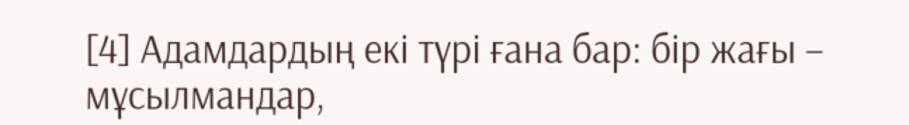[4] Адамдардың екі түрі ғана бар: бір жағы – мұсылмандар,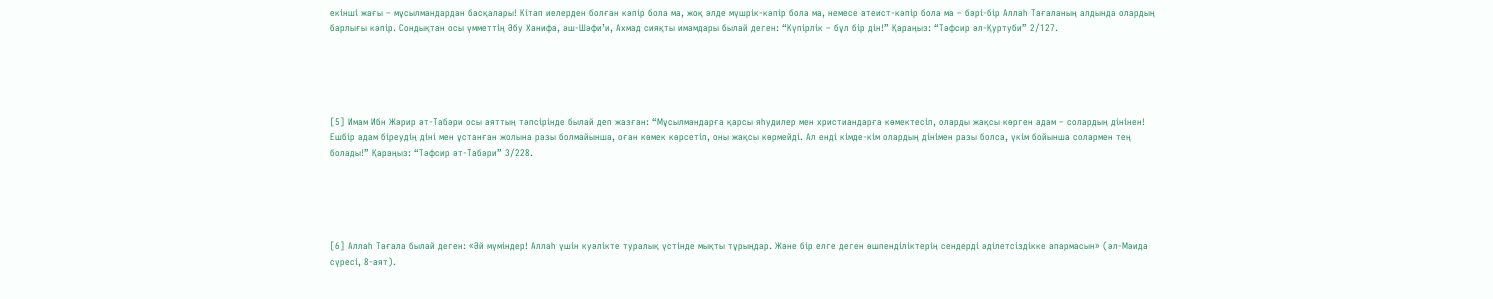екінші жағы – мұсылмандардан басқалары! Кітап иелерден болған кәпір бола ма, жоқ әлде мүшрік-кәпір бола ма, немесе атеист-кәпір бола ма – бәрі-бір Аллаһ Тағаланың алдында олардың барлығы кәпір. Сондықтан осы үмметтің Әбу Ханифа, әш-Шәфи’и, Ахмад сияқты имамдары былай деген: “Күпірлік – бұл бір дін!” Қараңыз: “Тәфсир әл-Қуртуби” 2/127.





[5] Имам Ибн Жәрир әт-Табәри осы аяттың тәпсірінде былай деп жазған: “Мұсылмандарға қарсы яһудилер мен христиандарға көмектесіп, оларды жақсы көрген адам – солардың дінінен! Ешбір адам біреудің діні мен ұстанған жолына разы болмайынша, оған көмек көрсетіп, оны жақсы көрмейді. Ал енді кімде-кім олардың дінімен разы болса, үкім бойынша солармен тең болады!” Қараңыз: “Тәфсир әт-Табәри” 3/228.





[6] Аллаһ Тағала былай деген: «Әй мүміндер! Аллаһ үшін куәлікте туралық үстінде мықты тұрыңдар. Және бір елге деген өшпенділіктерің сендерді әділетсіздікке апармасын» (әл-Мәида сүресі, 8-аят).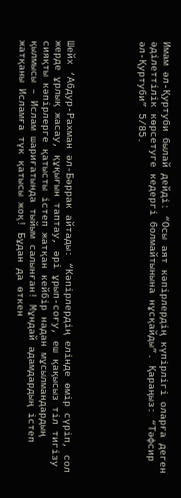Имам әл-Қуртуби былай дейді: “Осы аят кәпірлердің күпірлігі оларға деген әділеттілік көрсетуге кедергі болмайтынына нұсқайды”. Қараңыз: “Тәфсир әл-Қуртуби” 5/85.





Шейх ‘Абдур-Рахман әл-Бәррак айтады: “Кәпірлердің елінде өмір сүріп, сол жерде ұрлық жасау, құқығын таптау, әрі ұрып-соғу, еш қақысыз тіл тигізу сияқты кәпірлерге қатысты істеп жатқан кейбір надан мұсылмандардың қылмысы – Ислам шариғатында тыйым салынған! Мұндай адамдардың істеп жатқаны Исламға түк қатысы жоқ! Бұдан да өткен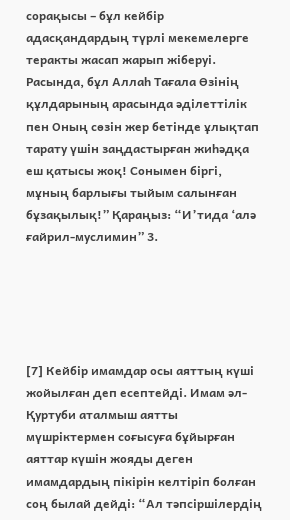сорақысы – бұл кейбір адасқандардың түрлі мекемелерге теракты жасап жарып жіберуі. Расында, бұл Аллаһ Тағала Өзінің құлдарының арасында әділеттілік пен Оның сөзін жер бетінде ұлықтап тарату үшін заңдастырған жиһәдқа еш қатысы жоқ! Сонымен біргі, мұның барлығы тыйым салынған бұзақылық!” Қараңыз: “И’тида ‘алә ғайрил-муслимин” 3.





[7] Кейбір имамдар осы аяттың күші жойылған деп есептейді. Имам әл-Қуртуби аталмыш аятты мүшріктермен соғысуға бұйырған аяттар күшін жояды деген имамдардың пікірін келтіріп болған соң былай дейді: “Ал тәпсіршілердің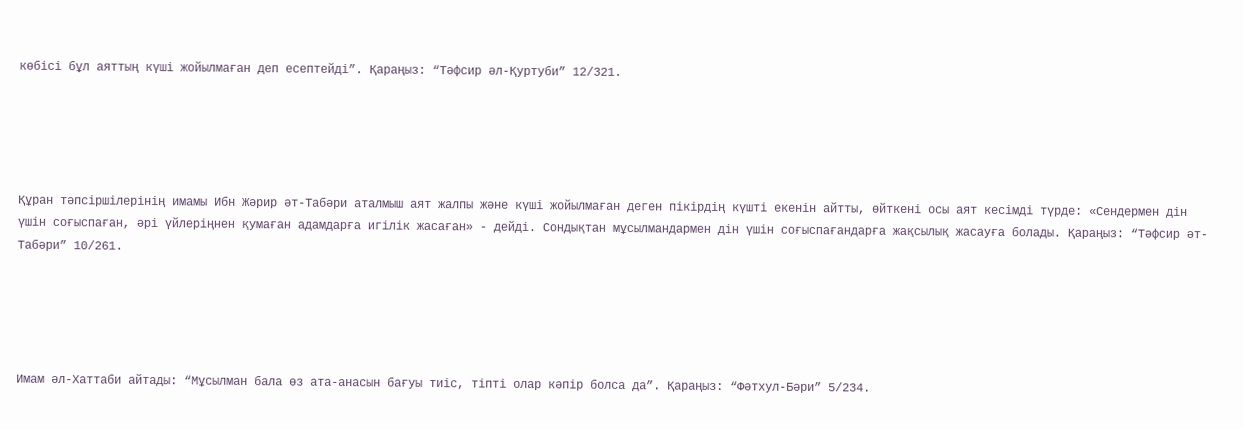көбісі бұл аяттың күші жойылмаған деп есептейді”. Қараңыз: “Тәфсир әл-Қуртуби” 12/321.





Құран тәпсіршілерінің имамы Ибн Жәрир әт-Табәри аталмыш аят жалпы және күші жойылмаған деген пікірдің күшті екенін айтты, өйткені осы аят кесімді түрде: «Сендермен дін үшін соғыспаған, әрі үйлеріңнен қумаған адамдарға игілік жасаған» - дейді. Сондықтан мұсылмандармен дін үшін соғыспағандарға жақсылық жасауға болады. Қараңыз: “Тәфсир әт-Табәри” 10/261.





Имам әл-Хаттаби айтады: “Мұсылман бала өз ата-анасын бағуы тиіс, тіпті олар кәпір болса да”. Қараңыз: “Фәтхул-Бәри” 5/234.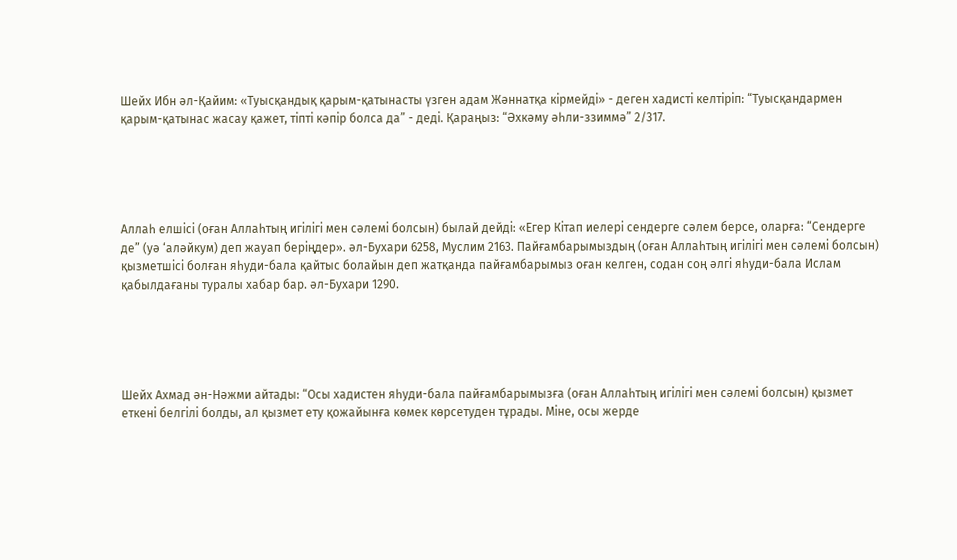Шейх Ибн әл-Қайим: «Туысқандық қарым-қатынасты үзген адам Жәннатқа кірмейді» - деген хадисті келтіріп: “Туысқандармен қарым-қатынас жасау қажет, тіпті кәпір болса да” - деді. Қараңыз: “Әхкәму әһли-ззиммә” 2/317.





Аллаһ елшісі (оған Аллаһтың игілігі мен сәлемі болсын) былай дейді: «Егер Кітап иелері сендерге сәлем берсе, оларға: “Сендерге де” (уә ‘аләйкум) деп жауап беріңдер». әл-Бухари 6258, Муслим 2163. Пайғамбарымыздың (оған Аллаһтың игілігі мен сәлемі болсын) қызметшісі болған яһуди-бала қайтыс болайын деп жатқанда пайғамбарымыз оған келген, содан соң әлгі яһуди-бала Ислам қабылдағаны туралы хабар бар. әл-Бухари 1290.





Шейх Ахмад ән-Нәжми айтады: “Осы хадистен яһуди-бала пайғамбарымызға (оған Аллаһтың игілігі мен сәлемі болсын) қызмет еткені белгілі болды, ал қызмет ету қожайынға көмек көрсетуден тұрады. Міне, осы жерде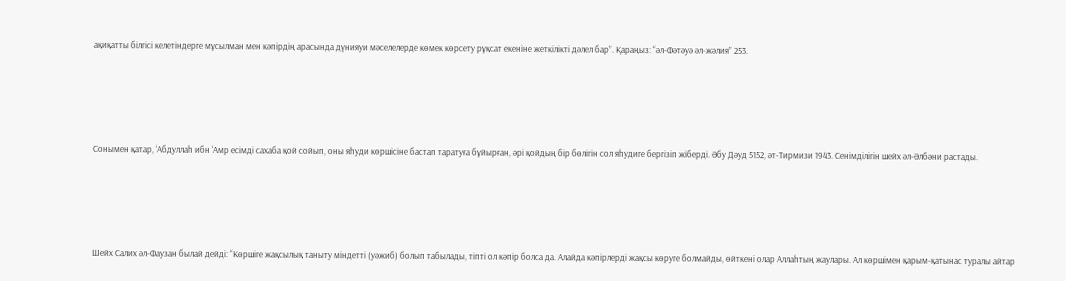ақиқатты білгісі келетіндерге мұсылман мен кәпірдің арасында дүнияуи мәселелерде көмек көрсету рұқсат екеніне жеткілікті дәлел бар”. Қараңыз: “әл-Фәтәуә әл-жәлия” 253.





Сонымен қатар, ‘Абдуллаһ ибн ‘Амр есімді сахаба қой сойып, оны яһуди көршісіне бастап таратуға бұйырған, әрі қойдың бір бөлігін сол яһудиге бергізіп жіберді. Әбу Дәуд 5152, әт-Тирмизи 1943. Сенімділігін шейх әл-Әлбәни растады.





Шейх Салих әл-Фаузан былай дейді: “Көршіге жақсылық таныту міндетті (уәжиб) болып табылады, тіпті ол кәпір болса да. Алайда кәпірлерді жақсы көруге болмайды, өйткені олар Аллаһтың жаулары. Ал көршімен қарым-қатынас туралы айтар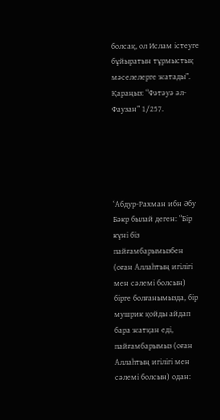болсақ, ол Ислам істеуге бұйыратын тұрмыстық мәселелерге жатады”. Қараңыз: “Фәтәуә әл-Фаузан” 1/257.





‘Абдур-Рахман ибн Әбу Бәкр былай деген: “Бір күні біз пайғамбарымызбен (оған Аллаһтың игілігі мен сәлемі болсын) бірге болғанымызда, бір мушрик қойды айдап бара жатқан еді, пайғамбарымыз (оған Аллаһтың игілігі мен сәлемі болсын) одан: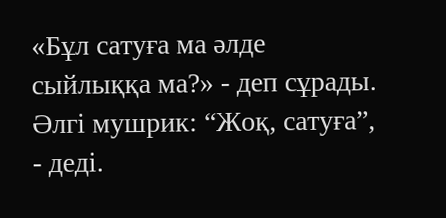«Бұл сатуға ма әлде сыйлыққа ма?» - деп сұрады. Әлгі мушрик: “Жоқ, сатуға”, - деді.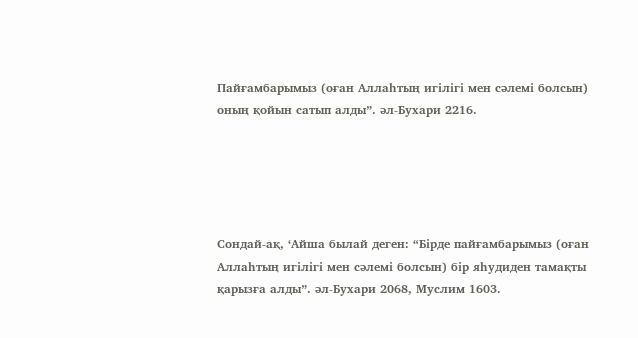Пайғамбарымыз (оған Аллаһтың игілігі мен сәлемі болсын) оның қойын сатып алды”. әл-Бухари 2216.





Сондай-ақ, ‘Айша былай деген: “Бірде пайғамбарымыз (оған Аллаһтың игілігі мен сәлемі болсын) бір яһудиден тамақты қарызға алды”. әл-Бухари 2068, Муслим 1603.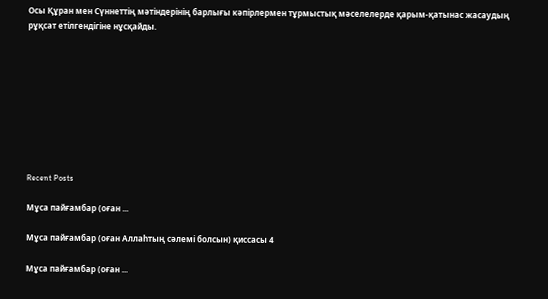Осы Құран мен Сүннеттің мәтіндерінің барлығы кәпірлермен тұрмыстық мәселелерде қарым-қатынас жасаудың рұқсат етілгендігіне нұсқайды.









Recent Posts

Мұса пайғамбар (оған ...

Мұса пайғамбар (оған Аллаһтың сәлемі болсын) қиссасы 4

Мұса пайғамбар (оған ...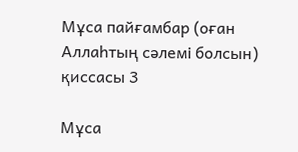Мұса пайғамбар (оған Аллаһтың сәлемі болсын) қиссасы 3

Мұса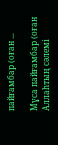пайғамбар (оған ...

Мұса пайғамбар (оған Аллаһтың сәлемі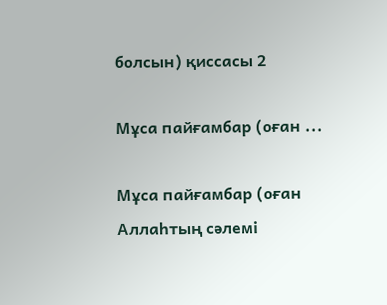болсын) қиссасы 2

Мұса пайғамбар (оған ...

Мұса пайғамбар (оған Аллаһтың сәлемі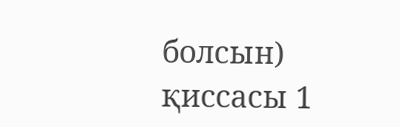болсын) қиссасы 1